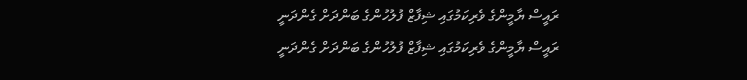ރައީސް ޔާމީންގެ ވެރިކަމުގައި ޝިފާޒް ފުލުހުންގެ ބަންދަށް ގެންދަނީ
ރައީސް ޔާމީންގެ ވެރިކަމުގައި ޝިފާޒް ފުލުހުންގެ ބަންދަށް ގެންދަނީ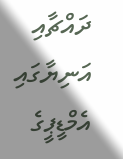ދައްޗާއި އަނިޔާގައި އެމްޑީޕީގެ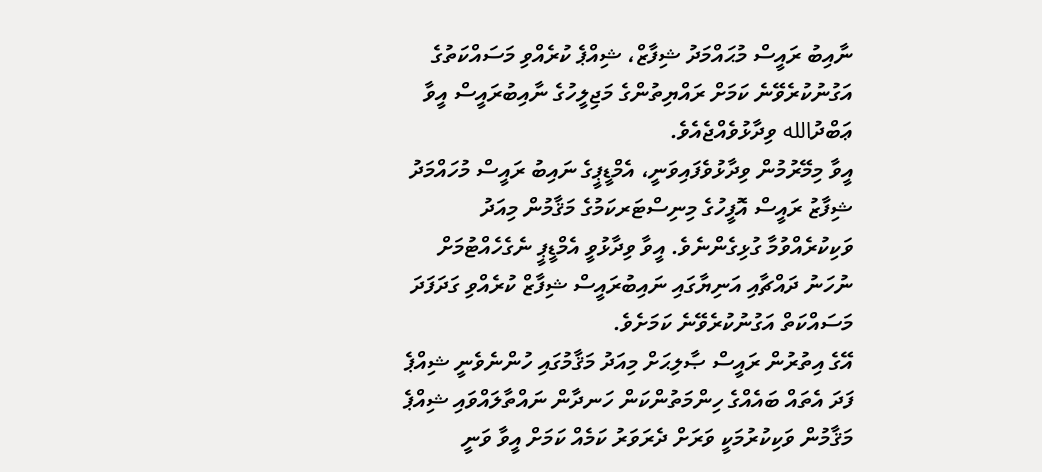ނާއިބު ރައީސް މުޙައްމަދު ޝިފާޒް، ޝިއްޕެ ކުރެއްވި މަސައްކަތުގެ އަގުނުކުރެވޭނެ ކަމަށް ރައްޔިތުންގެ މަޖިލީހުގެ ނާއިބުރައީސް އީވާ ޢަބްދުالله ވިދާޅުވެއްޖެއެވެ.
އީވާ މިމޭރުމުން ވިދާޅުވެފައިވަނީ، އެމްޑީޕީގެ ނައިބު ރައީސް މުހައްމަދު ޝިފާޒު ރައީސް އޮފީހުގެ މިނިސްޓަރކަމުގެ މަޤާމުން މިއަދު ވަކިކުރެއްވުމާ ގުޅިގެންނެވެ. އީވާ ވިދާޅުވީ އެމްޑީޕީ ނެގެހެއްޓުމަށް ނުހަނު ދައްޗާއި އަނިޔާގައި ނައިބުރައީސް ޝިފާޒް ކުރެއްވި ގަދަފަދަ މަސައްކަތް އަގުނުކުރެވޭނެ ކަމަށެވެ.
އޭގެ އިތުރުން ރައީސް ޞާލިޙަށް މިއަދު މަޤާމުގައި ހުންނެވެނީ ޝިއްޕެ ފަދަ އެތައް ބައެއްގެ ހިންމަތުންކަން ހަނދާން ނައްތާލައްވައި ޝިއްޕެ މަޤާމުން ވަކިކުރުމަކީ ވަރަށް ދެރަވަރު ކަމެއް ކަމަށް އީވާ ވަނީ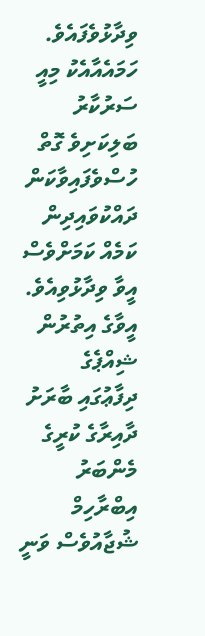ވިދާޅުވެފައެވެ. ހަމައެއާއެކު މިއީ ސަރުކާރު ބަލިކަށިވެ ގޮތް ހުސްވެފައިވާކަން ދައްކުވައިދިން ކަމެއް ކަމަށްވެސް އީވާ ވިދާޅުވިއެވެ.
އީވާގެ އިތުރުން ޝިއްޕެގެ ދިފާޢުގައި ބާރަށު ދާއިރާގެ ކުރީގެ މެންބަރު އިބްރާހިމް ޝުޖާއުވެސް ވަނީ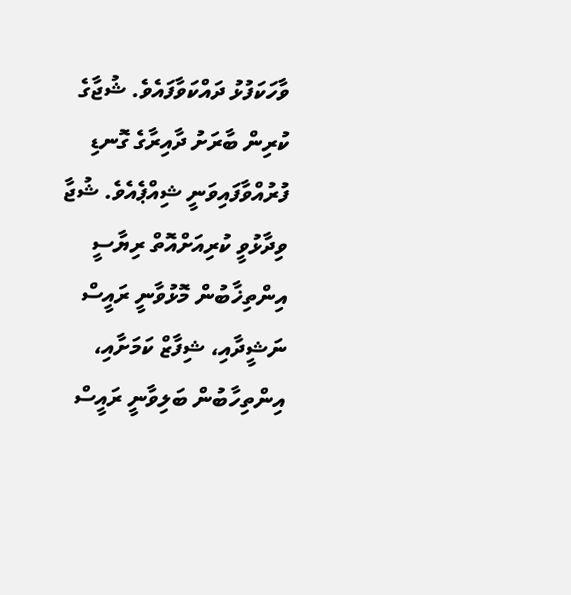ވާހަކަފުޅު ދައްކަވާފައެވެ. ޝުޖާގެ ކުރިން ބާރަށު ދާއިރާގެ ގޮނޑި ފުރުއްވާފައިވަނީ ޝިއްޕެއެވެ. ޝުޖާ ވިދާޅުވީ ކުރިއަށްއޮތް ރިޔާސީ އިންތިޚާބުން މޮޅުވާނީ ރައީސް ނަޝީދާއި، ޝިފާޒް ކަމަށާއި، އިންތިހާބުން ބަލިވާނީ ރައީސް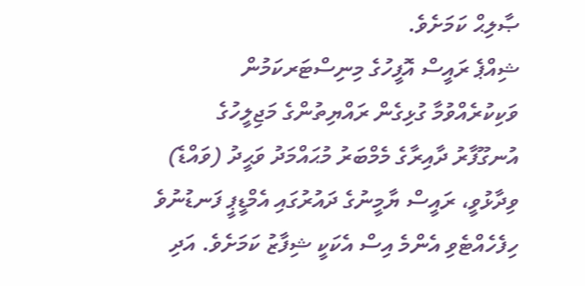ޞާލިޙް ކަމަށެވެ.
ޝިއްޕެ ރައީސް އޮފީހުގެ މިނިސްޓަރކަމުން ވަކިކުރެއްވުމާ ގުޅިގެން ރައްޔިތުންގެ މަޖިލީހުގެ އުނގޫފާރު ދާއިރާގެ މެމްބަރު މުޙައްމަދު ވަޙީދު (ވައްޑެ) ވިދާޅުވީ، ރައީސް ޔާމީނުގެ ދައުރުގައި އެމްޑީޕީ ފަނޑުނުވެ ހިފެހެއްޓެވި އެންމެ އިސް އެކަކީ ޝިފާޒު ކަމަށެވެ. އަދި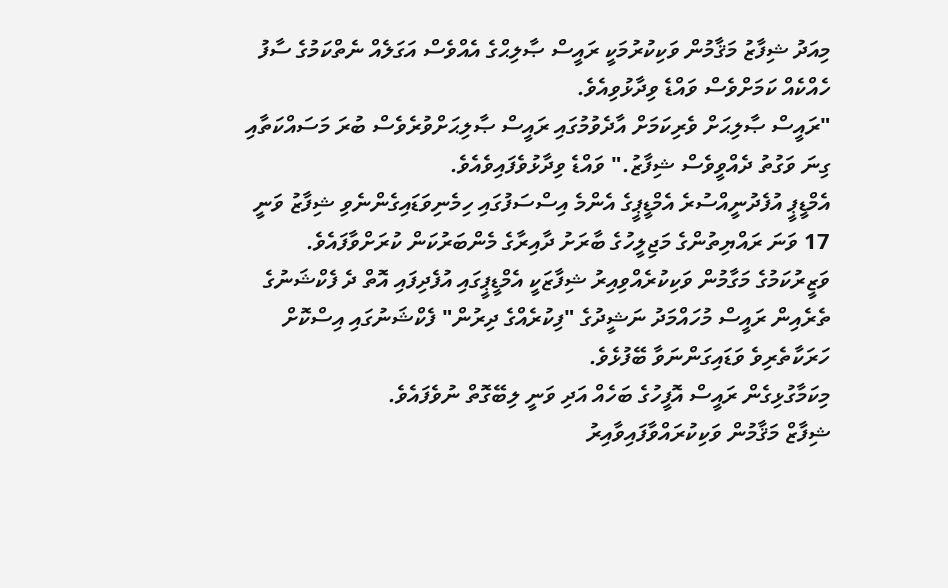މިއަދު ޝިފާޒު މަޤާމުން ވަކިކުރުމަކީ ރައީސް ޞާލިޙްގެ އެއްވެސް އަގަލެއް ނެތްކަމުގެ ސާފު ހެއްކެއް ކަމަށްވެސް ވައްޑެ ވިދާޅުވިއެވެ.
"ރައީސް ޞާލިޙަށް ވެރިކަމަށް އާދެވުމުގައި ރައީސް ޞާލިޙަށްވުރެވެސް ބުރަ މަސައްކަތާއި ގިނަ ވަގުތު ދެއްވީވެސް ޝިފާޒު." ވައްޑެ ވިދާޅުވެފައިވެއެވެ.
އެމްޑީޕީ އުފެދުނީއްސުރެ އެމްޑީޕީގެ އެންމެ އިސްސަފުގައި ހިމެނިވަޑައިގެންނެވި ޝިފާޒު ވަނީ 17 ވަނަ ރައްޔިތުންގެ މަޖިލީހުގެ ބާރަށު ދާއިރާގެ މެންބަރުކަން ކުރަށްވާފައެވެ. ވަޒީރުކަމުގެ މަގާމުން ވަކިކުރެއްވިއިރު ޝިފާޒަކީ އެމްޑީޕީގައި އުފެދިފައި އޮތް ދެ ފެކްޝަނުގެ ތެރެއިން ރައީސް މުހައްމަދު ނަޝީދުގެ "ފިކުރެއްގެ ދިރުން" ފެކްޝަނުގައި އިސްކޮށް ހަރަކާތެރިވެ ވަޑައިގަންނަވާ ބޭފުޅެވެ.
މިކަމާގުޅިގެން ރައީސް އޮފީހުގެ ބަހެއް އަދި ވަނީ ލިބޭގޮތް ނުވެފައެވެ.
ޝިފާޒް މަޤާމުން ވަކިކުރައްވާފައިވާއިރު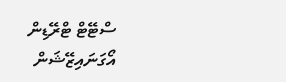ސްޓޭޓް ޓްރޭޑިން އޯގަނައިޒޭޝަން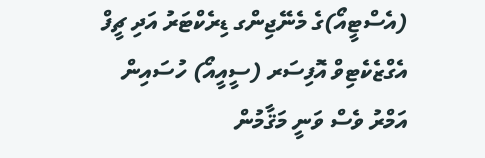(އެސްޓީއޯ)ގެ މެނޭޖިންގ ޑިރެކްޓަރު އަދި ޗީފް އެގްޒެކެޓިވް އޮފިސަރ (ސީއީއޯ) ހުސައިން އަމްރު ވެސް ވަނީ މަޤާމުން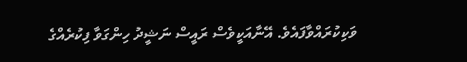ވަކިކުރައްވާފައެވެ. އޭނާއަކީވެސް ރައީސް ނަޝީދު ހިންގަވާ ފިކުރެއްގެ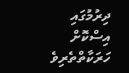ދިރުމުގައި އިސްކޮށް ހަރަކާތްތެރިވެ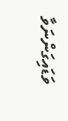ވަޑައިގަންނަވާ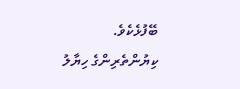ބޭފުޅެކެވެ.
ކިޔުންތެރިންގެ ހިޔާލު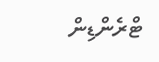ޓްރެންޑިން